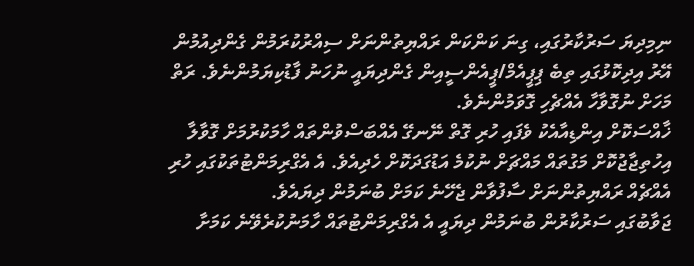ނިމިދިޔަ ސަރުކާރުގައި، ގިނަ ކަންކަން ރައްޔިތުންނަށް ސިއްރުކުރަމުން ގެންދިއުމުން އޭރު އިދިކޮޅުގައި ތިބެ ޕިޕީއެމް/ޕީއެންސީއިން ގެންދިޔައީ ނުހަނު ފާޑުކިޔަމުންނެވެ. ރަތް މަހަށް ނުގޮވާހާ އެއްޗެހި ގޮވަމުންނެވެ.
ޚާއްސަކޮށް އިންޑިއާއެކު ވެފައި ހުރި ގޮތް ނޭނގޭ އެއްބަސްވުންތައް ހާމަކުރުމަށް ގޮވާލާ އިހުތިޖާޖުކޮށް މަގުތައް މައްޗަށް ނުކުމެ އަޑުގަދަކޮށް ހެދިއެވެ. އެ އެގްރިމަންޓުތަކުގައި ހުރި އެއްޗެއް ރައްޔިތުންނަށް ސާފުވާން ޖެހޭނެ ކަމަށް ބުނަމުން ދިޔައެވެ.
ޖަވާބުގައި ސަރުކާރުން ބުނަމުން ދިޔައީ އެ އެގްރިމަންޓުތައް ހާމަނުކުރެވޭނެ ކަމަށާ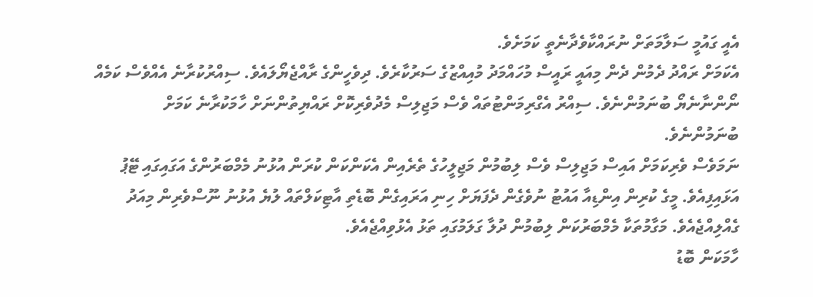އެއީ ގައުމީ ސަލާމަތަށް ނުރައްކާވެދާނެތީ ކަމަށެވެ.
އެކަމަށް ރައްދު ދެމުން ދެން މިއައީ ރައީސް މުހައްމަދު މުއިއްޒުގެ ސަރުކާރެވެ. ދިވެހީންގެ ރާއްޖެޔޯލައެވެ. ސިއްރުކުރާނެ އެއްވެސް ކަމެއް ނޯންނާނެޔޯ ބުނަމުންނެވެ. ސިއްރު އެގްރިމަންޓުތައް ވެސް މަޖިލިސް މެދުވެރިކޮށް ރައްޔިތުންނަށް ހާމަކުރާނެ ކަމަށް ބުނަމުންނެވެ.
ނަމަވެސް ވެރިކަމަށް އައިސް މަޖިލިސް ވެސް ލިބުމުން މަޖިލީހުގެ ތެރެއިން އެކަންކަން ކުރަން އުޅުނު މެމްބަރުންގެ އަގައިގައި ޓޭޕު އަޅައިފިއެވެ. މީގެ ކުރިން އިންޑިއާ އައުޓު ނުވެގެން ދެފަޔަށް ހިނި އަރައިގެން ބޮޑެތި އާޓިކަލްތައް ލުޔެ އުޅުނު ނޫސްވެރިން މިއަދު ގެއްލިއްޖެއެވެ. މަގާމުތަކާ މެމްބަރުކަން ލިބުމުން ދުލާ ގަލަމުގައި ތަޅު އެޅުވިއްޖެއެވެ.
ހާމަކަން ބޮޑު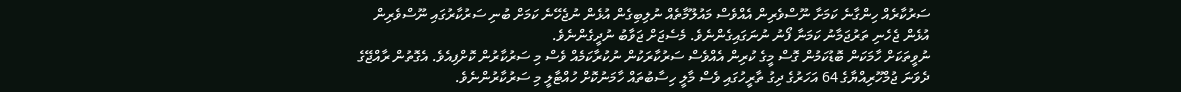ސަރުކާރެއް ހިންގާނެ ކަމަށާ ނޫސްވެރިން އެއްވެސް މައުލޫމާތެއް ނުލިބިގެން އުޅެން ނުޖެހޭނެ ކަމަށް ބުނި ސަރުކާރުގައި ނޫސްވެރިން އުޅެން ޖެހެނި ތަރުޖަމާނު ކަމަނާ ފޯނު ނުނަގައިގެންނެވެ. މެސެޖަށް ޖަވާބު ނުދީގެންނެވެ.
ނުވީތަކަށް ހާމަކަން ބޮޑުކަމުން ގޮސް މީގެ ކުރިން އެއްވެސް ސަރުކާރަކުން ނުކުރާކަމެއް ވެސް މި ސަރުކާރުން ކޮށްފިއެވެ. އެގޮތުން ރާއްޖޭގެ ދެވަނަ ޖުމްހޫރިއްޔާގެ 64 އަހަރުގެ ދިގު ތާރީހުގައި ވެސް މާލީ ހިސާބުތައް ހާމަނުކޮށް ހުއްޓާލީ މި ސަރުކާރުންނެވެ.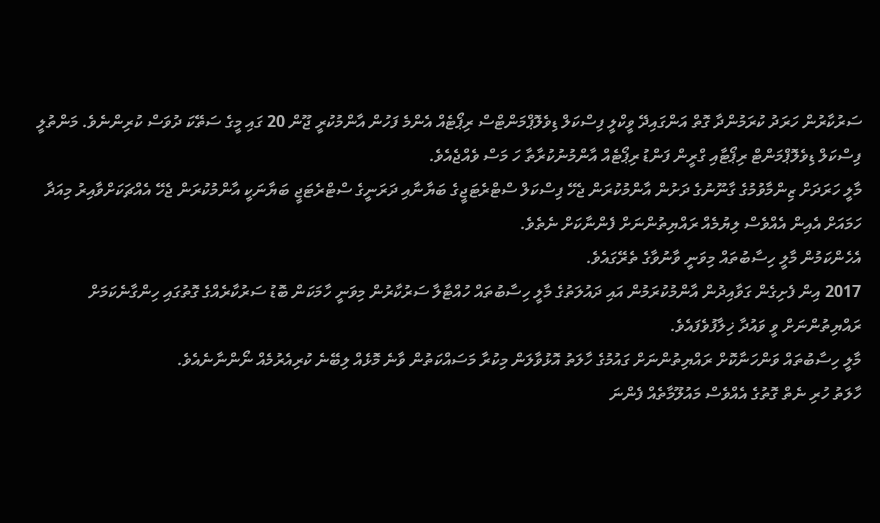ސަރުކާރުން ހަރަދު ކުރަމުންދާ ގޮތް އަންގައިދޭ ވީކްލީ ފިސްކަލް ޑިވެލޮޕްމަންޓްސް ރިޕޯޓެއް އެންމެ ފަހުން އާންމުކުރީ ޖޫން 20 ގައި މީގެ ސަތޭކަ ދުވަސް ކުރިންނެވެ. މަންތުލީ ފިސްކަލް ޑިވެލޮޕްމަންޓް ރިޕޯޓާއި ގްރީން ފަންޑު ރިޕޯޓެއް އާންމުނުކުރާތާ ހަ މަސް ވެއްޖެއެވެ.
މާލީ ހަރަދަށް ޒިންމާވުމުގެ ގާނޫނުގެ ދަށުން އާންމުކުރަން ޖެހޭ ފިސްކަލް ސްޓްރެޓަޖީގެ ބަޔާނާއި ދަރަނީގެ ސްޓްރެޓަޖީ ބަޔާނަކީ އާންމުކުރަން ޖެހޭ އެއްޗަކަށްވާއިރު މިއަދާ ހަމައަށް އެއިން އެއްވެސް ލިޔުމެއް ރައްޔިތުންނަށް ފެންނާކަށް ނެތެވެ.
އެހެންކަމުން މާލީ ހިސާބުތައް މިވަނީ ވާނުވާގެ ތެރޭގައެވެ.
2017 އިން ފެށިގެން ގަވާއިދުން އާންމުކުރަމުން އައި ދައުލަތުގެ މާލީ ހިސާބުތައް ހުއްޓާލާ ސަރުކާރުން މިވަނީ ހާމަކަން ބޮޑު ސަރުކާރެއްގެ ގޮތުގައި ހިންގާނެކަމަށް ރައްޔިތުންނަށް ވީ ވައުދާ ޚިލާފުވެފައެވެ.
މާލީ ހިސާބުތައް ވަންހަނާކޮށް ރައްޔިތުންނަށް ގައުމުގެ ހާލަތު އޮޅުވާލަން މިކުރާ މަސައްކަތުން ވާނެ މޮޅެއް ލިބޭނެ ކުރިއެރުމެއް ނޯންނާނެއެވެ.
ހާލަތު ހުރި ނެތް ގޮތުގެ އެއްވެސް މައުލޫމާތެއް ފެންނަ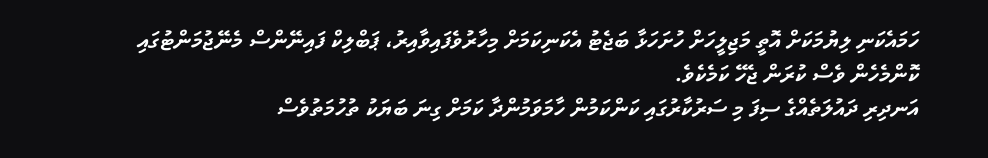ހަމައެކަނި ލިޔުމަކަށް އޮތީ މަޖިލީހަށް ހުށަހަޅާ ބަޖެޓު އެކަނިކަމަށް މިހާރުވެފައިވާއިރު، ޕަބްލިކް ފައިނޭންސް މެނޭޖުމަންޓުގައި ކޮންމެހެން ވެސް ކުރަން ޖެހޭ ކަމެކެވެ.
އަނދިރި ދައުލަތެއްގެ ސިފަ މި ސަރުކާރުގައި ކަންކަމުން ހާމަވަމުންދާ ކަމަށް ގިނަ ބަޔަކު ތުހުމަތުވެސް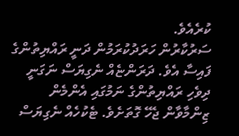ކުރެއެވެ.
ސަރުކާރުން ހަރަދުކުރަމުން ދަނީ ރައްޔިތުންގެ ފައިސާ އެވެ. ދަރަންޏެއް ނެގިޔަސް ނަގަނީ ދިވެހި ރައްޔިތުންގެ ނަމުގައި އެންމެން ޒިންމާވާން ޖެހޭ ގޮތަށެވެ. ޓެކުހެއް ނެގިޔަސް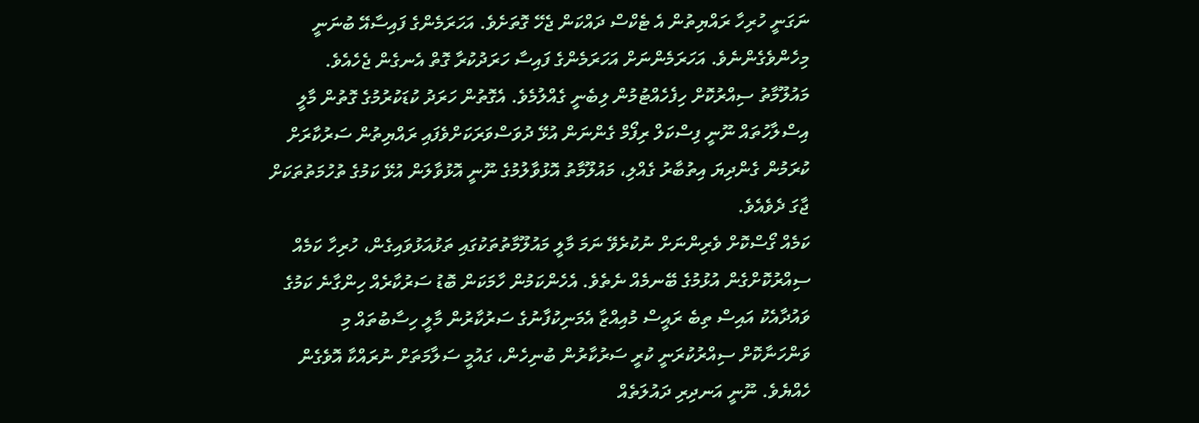ނަގަނީ ހުރިހާ ރައްޔިތުން އެ ޓެކްސް ދައްކަން ޖެހޭ ގޮތަށެވެ. އަހަރަމެންގެ ފައިސާއޭ ބުނަނީ މިހެންވެގެންނެވެ. އަހަރަމެންނަށް އަހަރަމެންގެ ފައިސާ ހަރަދުކުރާ ގޮތް އެނގެން ޖެހެއެވެ.
މައުލޫމާތު ސިއްރުކޮށް ހިފެހެއްޓުމުން ލިބެނީ ގެއްލުމެވެ. އެގޮތުން ހަރަދު ކުޑަކުރުމުގެ ގޮތުން މާލީ އިސްލާހުތައް ނޫނީ ފިސްކަލް ރިފޯމް ގެންނަން އުޅޭ ދުވަސްވަރަކަށްވެފައި ރައްޔިތުން ސަރުކާރަށް ކުރަމުން ގެންދިޔަ އިތުބާރު ގެއްލި، މައުލޫމާތު އޮޅުވާލުމުގެ ނޫނީ އޮޅުވާލަން އުޅޭ ކަމުގެ ތުހުމަތުތަކަށް ޖާގަ ދެވެއެވެ.
ކަމެއް ގޯސްކޮށް ވެރިންނަށް ނުކުރެވޭ ނަމަ މާލީ މައުލޫމާތުތަކުގައި ތަޅުއަޅުވައިގެން، ހުރިހާ ކަމެއް ސިއްރުކޮށްގެން އުޅުމުގެ ބޭނމެއް ނެތެވެ. އެހެންކަމުން ހާމަކަން ބޮޑު ސަރުކާރެއް ހިންގާނެ ކަމުގެ ވައުދާއެކު އައިސް ތިބެ ރައީސް މުއިއްޒާ އެމަނިކުފާނުގެ ސަރުކާރުން މާލީ ހިސާބުތައް މި ވަންހަނާކޮށް ސިއްރުކުރަނީ ކުރީ ސަރުކާރުން ބުނިހެން، ގައުމީ ސަލާމަތަށް ނުރައްކާ އޮވެގެން ހެއްޔެވެ. ނޫނީ އަނދިރި ދައުލަތެއް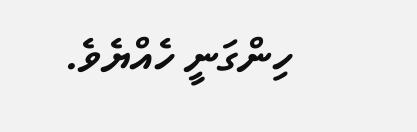ހިންގަނީ ހެއްޔެވެ.